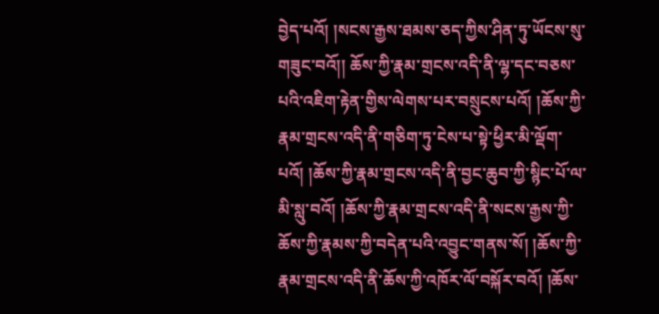བྱེད་པའོ། །སངས་རྒྱས་ཐམས་ཅད་ཀྱིས་ཤིན་ཏུ་ཡོངས་སུ་གཟུང་བའོ།། ཆོས་ཀྱི་རྣམ་གྲངས་འདི་ནི་ལྷ་དང་བཅས་པའི་འཇིག་རྟེན་གྱིས་ལེགས་པར་བསྲུངས་པའོ། །ཆོས་ཀྱི་རྣམ་གྲངས་འདི་ནི་གཅིག་ཏུ་ངེས་པ་སྟེ་ཕྱིར་མི་ལྡོག་པའོ། །ཆོས་ཀྱི་རྣམ་གྲངས་འདི་ནི་བྱང་ཆུབ་ཀྱི་སྙིང་པོ་ལ་མི་སླུ་བའོ། །ཆོས་ཀྱི་རྣམ་གྲངས་འདི་ནི་སངས་རྒྱས་ཀྱི་ཆོས་ཀྱི་རྣམས་ཀྱི་བདེན་པའི་འབྱུང་གནས་སོ། །ཆོས་ཀྱི་རྣམ་གྲངས་འདི་ནི་ཆོས་ཀྱི་འཁོར་ལོ་བསྐོར་བའོ། །ཆོས་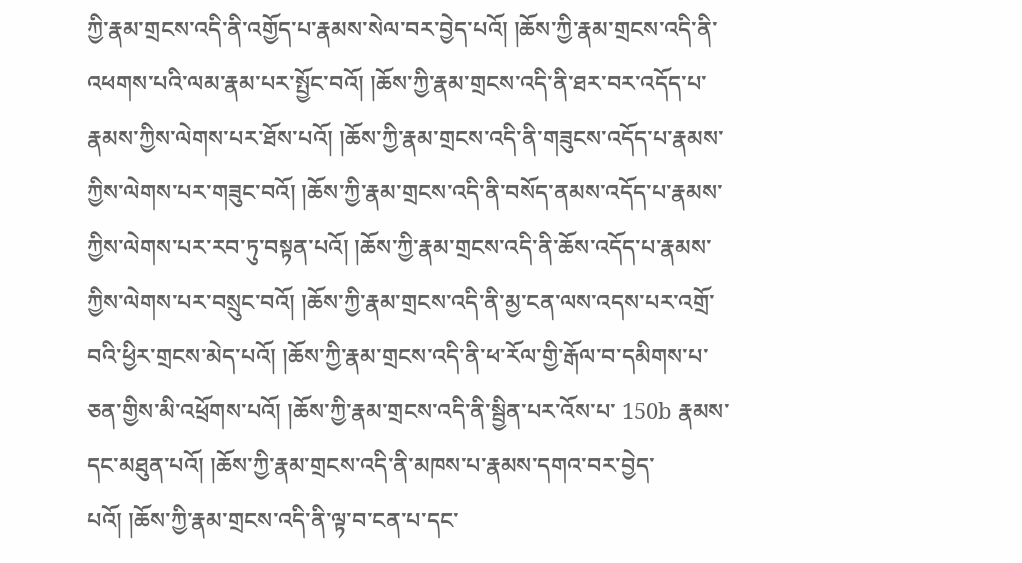ཀྱི་རྣམ་གྲངས་འདི་ནི་འགྱོད་པ་རྣམས་སེལ་བར་བྱེད་པའོ། །ཆོས་ཀྱི་རྣམ་གྲངས་འདི་ནི་འཕགས་པའི་ལམ་རྣམ་པར་སྤྱོང་བའོ། །ཆོས་ཀྱི་རྣམ་གྲངས་འདི་ནི་ཐར་བར་འདོད་པ་རྣམས་ཀྱིས་ལེགས་པར་ཐོས་པའོ། །ཆོས་ཀྱི་རྣམ་གྲངས་འདི་ནི་གཟུངས་འདོད་པ་རྣམས་ཀྱིས་ལེགས་པར་གཟུང་བའོ། །ཆོས་ཀྱི་རྣམ་གྲངས་འདི་ནི་བསོད་ནམས་འདོད་པ་རྣམས་ཀྱིས་ལེགས་པར་རབ་ཏུ་བསྟན་པའོ། །ཆོས་ཀྱི་རྣམ་གྲངས་འདི་ནི་ཆོས་འདོད་པ་རྣམས་ཀྱིས་ལེགས་པར་བསྲུང་བའོ། །ཆོས་ཀྱི་རྣམ་གྲངས་འདི་ནི་མྱ་ངན་ལས་འདས་པར་འགྲོ་བའི་ཕྱིར་གྲངས་མེད་པའོ། །ཆོས་ཀྱི་རྣམ་གྲངས་འདི་ནི་ཕ་རོལ་གྱི་རྒོལ་བ་དམིགས་པ་ཅན་གྱིས་མི་འཕྲོགས་པའོ། །ཆོས་ཀྱི་རྣམ་གྲངས་འདི་ནི་སྦྱིན་པར་འོས་པ་ 150b རྣམས་དང་མཐུན་པའོ། །ཆོས་ཀྱི་རྣམ་གྲངས་འདི་ནི་མཁས་པ་རྣམས་དགའ་བར་བྱེད་པའོ། །ཆོས་ཀྱི་རྣམ་གྲངས་འདི་ནི་ལྟ་བ་ངན་པ་དང་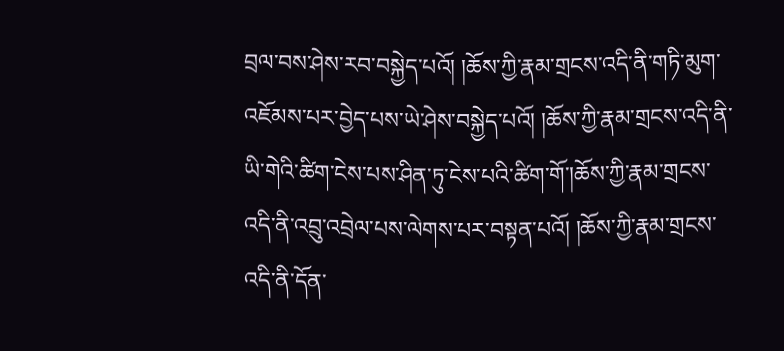བྲལ་བས་ཤེས་རབ་བསྐྱེད་པའོ། །ཆོས་ཀྱི་རྣམ་གྲངས་འདི་ནི་གཏི་མུག་འཇོམས་པར་བྱེད་པས་ཡེ་ཤེས་བསྐྱེད་པའོ། །ཆོས་ཀྱི་རྣམ་གྲངས་འདི་ནི་ཡི་གེའི་ཚིག་ངེས་པས་ཤིན་ཏུ་ངེས་པའི་ཚིག་གོ་།ཆོས་ཀྱི་རྣམ་གྲངས་འདི་ནི་འབྲུ་འབྲེལ་པས་ལེགས་པར་བསྟན་པའོ། །ཆོས་ཀྱི་རྣམ་གྲངས་འདི་ནི་དོན་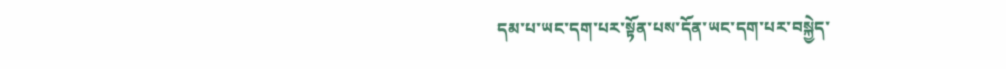དམ་པ་ཡང་དག་པར་སྟོན་པས་དོན་ཡང་དག་པར་བསྐྱེད་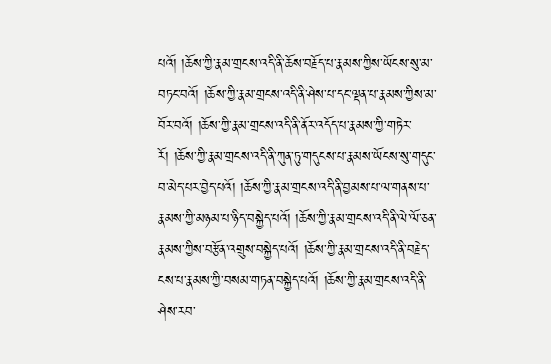པའོ། །ཆོས་ཀྱི་རྣམ་གྲངས་འདི་ནི་ཆོས་བརྗོད་པ་རྣམས་ཀྱིས་ཡོངས་སུ་མ་བཏང་བའོ། །ཆོས་ཀྱི་རྣམ་གྲངས་འདི་ནི་ཤེས་པ་དང་ལྡན་པ་རྣམས་ཀྱིས་མ་བོར་བའོ། །ཆོས་ཀྱི་རྣམ་གྲངས་འདི་ནི་ནོར་འདོད་པ་རྣམས་ཀྱི་གཏེར་རོ། །ཆོས་ཀྱི་རྣམ་གྲངས་འདི་ནི་ཀུན་ཏུ་གདུངས་པ་རྣམས་ཡོངས་སུ་གདུང་བ་མེད་པར་བྱེད་པའོ། །ཆོས་ཀྱི་རྣམ་གྲངས་འདི་ནི་བྱམས་པ་ལ་གནས་པ་རྣམས་ཀྱི་མཉམ་པ་ཉིད་བསྐྱེད་པའོ། །ཆོས་ཀྱི་རྣམ་གྲངས་འདི་ནི་ལེ་ལོ་ཅན་རྣམས་ཀྱིས་བརྩོན་འགྲུས་བསྐྱེད་པའོ། །ཆོས་ཀྱི་རྣམ་གྲངས་འདི་ནི་བརྗེད་ངས་པ་རྣམས་ཀྱི་བསམ་གཏན་བསྐྱེད་པའོ། །ཆོས་ཀྱི་རྣམ་གྲངས་འདི་ནི་ཤེས་རབ་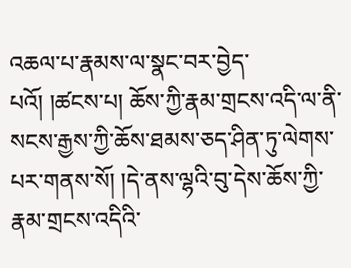འཆལ་པ་རྣམས་ལ་སྣང་བར་བྱེད་པའོ། །ཚངས་པ། ཆོས་ཀྱི་རྣམ་གྲངས་འདི་ལ་ནི་སངས་རྒྱས་ཀྱི་ཆོས་ཐམས་ཅད་ཤིན་ཏུ་ལེགས་པར་གནས་སོ། །དེ་ནས་ལྷའི་བུ་དེས་ཆོས་ཀྱི་རྣམ་གྲངས་འདིའི་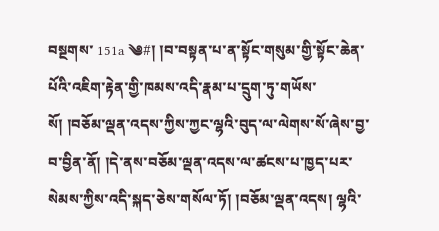བསྔགས་ 151a ༄#། །བ་བསྟན་པ་ན་སྟོང་གསུམ་གྱི་སྟོང་ཆེན་པོའི་འཇིག་རྟེན་གྱི་ཁམས་འདི་རྣམ་པ་དྲུག་ཏུ་གཡོས་སོ། །བཅོམ་ལྡན་འདས་ཀྱིས་ཀྱང་ལྷའི་བུད་ལ་ལེགས་སོ་ཞེས་བྱ་བ་བྱིན་ནོ། །དེ་ནས་བཅོམ་ལྡན་འདས་ལ་ཚངས་པ་ཁྱད་པར་སེམས་ཀྱིས་འདི་སྐད་ཅེས་གསོལ་ཏོ། །བཅོམ་ལྡན་འདས། ལྷའི་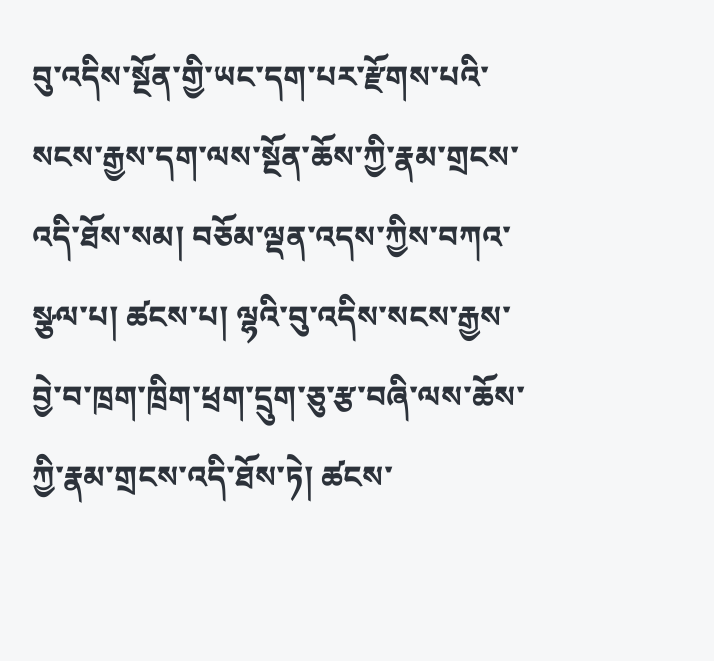བུ་འདིས་སྔོན་གྱི་ཡང་དག་པར་རྫོགས་པའི་སངས་རྒྱས་དག་ལས་སྔོན་ཆོས་ཀྱི་རྣམ་གྲངས་འདི་ཐོས་སམ། བཅོམ་ལྡན་འདས་ཀྱིས་བཀའ་སྩལ་པ། ཚངས་པ། ལྷའི་བུ་འདིས་སངས་རྒྱས་བྱེ་བ་ཁྲག་ཁྲིག་ཕྲག་དྲུག་ཅུ་རྩ་བཞི་ལས་ཆོས་ཀྱི་རྣམ་གྲངས་འདི་ཐོས་ཏེ། ཚངས་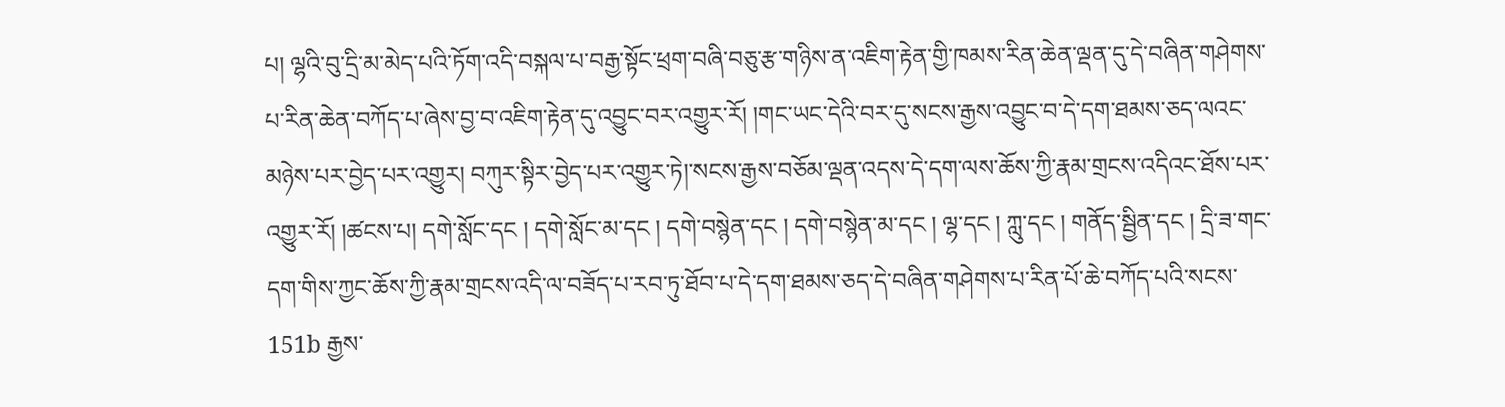པ། ལྷའི་བུ་དྲི་མ་མེད་པའི་ཏོག་འདི་བསྐལ་པ་བརྒྱ་སྟོང་ཕྲག་བཞི་བཅུ་རྩ་གཉིས་ན་འཇིག་རྟེན་གྱི་ཁམས་རིན་ཆེན་ལྡན་དུ་དེ་བཞིན་གཤེགས་པ་རིན་ཆེན་བཀོད་པ་ཞེས་བྱ་བ་འཇིག་རྟེན་དུ་འབྱུང་བར་འགྱུར་རོ། །གང་ཡང་དེའི་བར་དུ་སངས་རྒྱས་འབྱུང་བ་དེ་དག་ཐམས་ཅད་ལའང་མཉེས་པར་བྱེད་པར་འགྱུར། བཀུར་སྟིར་བྱེད་པར་འགྱུར་ཏེ།་སངས་རྒྱས་བཅོམ་ལྡན་འདས་དེ་དག་ལས་ཆོས་ཀྱི་རྣམ་གྲངས་འདིའང་ཐོས་པར་འགྱུར་རོ། །ཚངས་པ། དགེ་སློང་དང ། དགེ་སློང་མ་དང ། དགེ་བསྙེན་དང ། དགེ་བསྙེན་མ་དང ། ལྷ་དང ། ཀླུ་དང ། གནོད་སྦྱིན་དང ། དྲི་ཟ་གང་དག་གིས་ཀྱང་ཆོས་ཀྱི་རྣམ་གྲངས་འདི་ལ་བཟོད་པ་རབ་ཏུ་ཐོབ་པ་དེ་དག་ཐམས་ཅད་དེ་བཞིན་གཤེགས་པ་རིན་པོ་ཆེ་བཀོད་པའི་སངས་ 151b རྒྱས་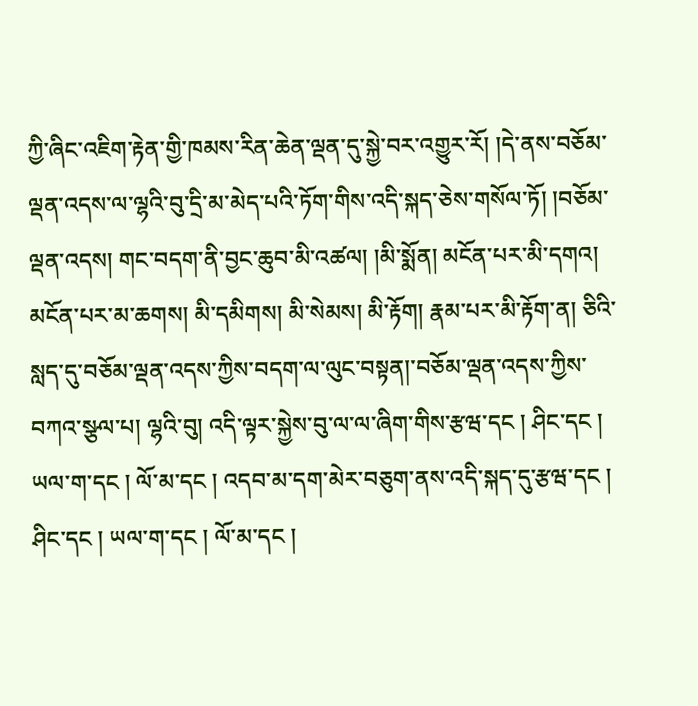ཀྱི་ཞིང་འཇིག་རྟེན་གྱི་ཁམས་རིན་ཆེན་ལྡན་དུ་སྐྱེ་བར་འགྱུར་རོ། །དེ་ནས་བཅོམ་ལྡན་འདས་ལ་ལྷའི་བུ་དྲི་མ་མེད་པའི་ཏོག་གིས་འདི་སྐད་ཅེས་གསོལ་ཏོ། །བཅོམ་ལྡན་འདས། གང་བདག་ནི་བྱང་ཆུབ་མི་འཚལ། །མི་སྨོན། མངོན་པར་མི་དགའ། མངོན་པར་མ་ཆགས། མི་དམིགས། མི་སེམས། མི་རྟོག། རྣམ་པར་མི་རྟོག་ན། ཅིའི་སླད་དུ་བཅོམ་ལྡན་འདས་ཀྱིས་བདག་ལ་ལུང་བསྟན།་བཅོམ་ལྡན་འདས་ཀྱིས་བཀའ་སྩལ་པ། ལྷའི་བུ། འདི་ལྟར་སྐྱེས་བུ་ལ་ལ་ཞིག་གིས་རྩཝ་དང ། ཤིང་དང ། ཡལ་ག་དང ། ལོ་མ་དང ། འདབ་མ་དག་མེར་བཅུག་ནས་འདི་སྐད་དུ་རྩཝ་དང ། ཤིང་དང ། ཡལ་ག་དང ། ལོ་མ་དང །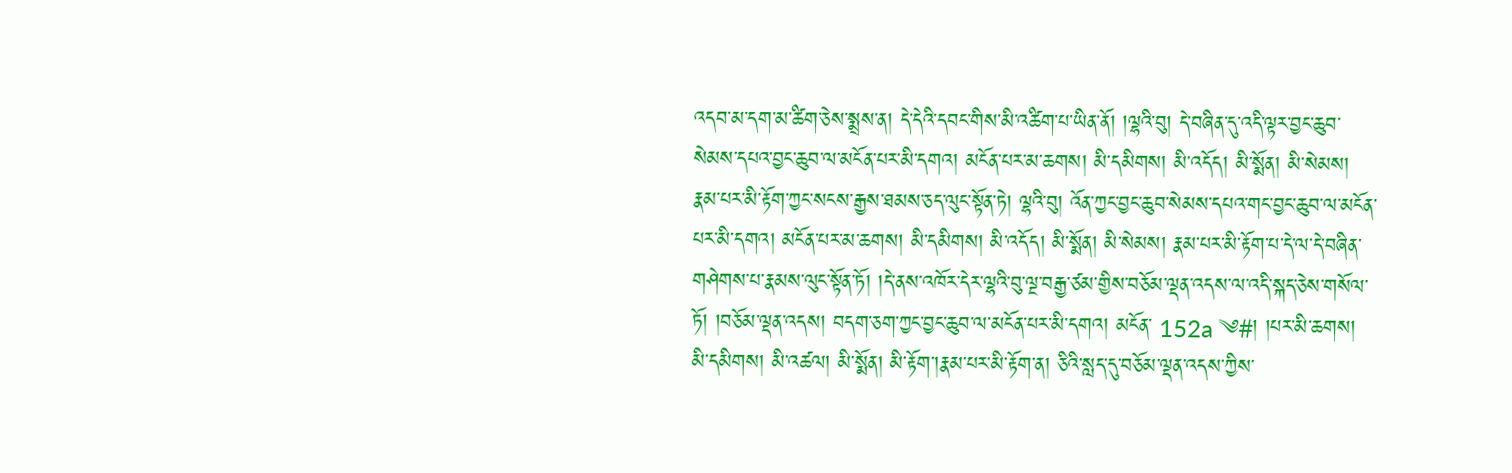འདབ་མ་དག་མ་ཚིག་ཅེས་སྨྲས་ན། དེ་དེའི་དབང་གིས་མི་འཚིག་པ་ཡིན་ནོ། །ལྷའི་བུ། དེ་བཞིན་དུ་འདི་ལྟར་བྱང་ཆུབ་སེམས་དཔའ་བྱང་ཆུབ་ལ་མངོན་པར་མི་དགའ། མངོན་པར་མ་ཆགས། མི་དམིགས། མི་འདོད། མི་སྨོན། མི་སེམས། རྣམ་པར་མི་རྟོག་ཀྱང་སངས་རྒྱས་ཐམས་ཅད་ལུང་སྟོན་ཏེ། ལྷའི་བུ། འོན་ཀྱང་བྱང་ཆུབ་སེམས་དཔའ་གང་བྱང་ཆུབ་ལ་མངོན་པར་མི་དགའ། མངོན་པར་མ་ཆགས། མི་དམིགས། མི་འདོད། མི་སྨོན། མི་སེམས། རྣམ་པར་མི་རྟོག་པ་དེ་ལ་དེ་བཞིན་གཤེགས་པ་རྣམས་ལུང་སྟོན་ཏོ། །དེ་ནས་འཁོར་དེར་ལྷའི་བུ་ལྔ་བརྒྱ་ཙམ་གྱིས་བཅོམ་ལྡན་འདས་ལ་འདི་སྐད་ཅེས་གསོལ་ཏོ། །བཅོམ་ལྡན་འདས། བདག་ཅག་ཀྱང་བྱང་ཆུབ་ལ་མངོན་པར་མི་དགའ། མངོན་ 152a ༄#། །པར་མི་ཆགས། མི་དམིགས། མི་འཚལ། མི་སྨོན། མི་རྟོག་།རྣམ་པར་མི་རྟོག་ན། ཅིའི་སླད་དུ་བཅོམ་ལྡན་འདས་ཀྱིས་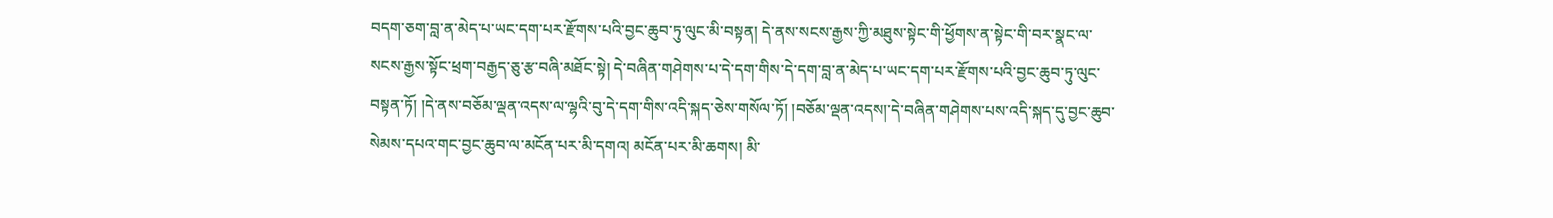བདག་ཅག་བླ་ན་མེད་པ་ཡང་དག་པར་རྫོགས་པའི་བྱང་ཆུབ་ཏུ་ལུང་མི་བསྟན། དེ་ནས་སངས་རྒྱས་ཀྱི་མཐུས་སྟེང་གི་ཕྱོགས་ན་སྟེང་གི་བར་སྣང་ལ་སངས་རྒྱས་སྟོང་ཕྲག་བརྒྱད་ཅུ་རྩ་བཞི་མཐོང་སྟེ། དེ་བཞིན་གཤེགས་པ་དེ་དག་གིས་དེ་དག་བླ་ན་མེད་པ་ཡང་དག་པར་རྫོགས་པའི་བྱང་ཆུབ་ཏུ་ལུང་བསྟན་ཏོ། །དེ་ནས་བཅོམ་ལྡན་འདས་ལ་ལྷའི་བུ་དེ་དག་གིས་འདི་སྐད་ཅེས་གསོལ་ཏོ། །བཅོམ་ལྡན་འདས།་དེ་བཞིན་གཤེགས་པས་འདི་སྐད་དུ་བྱང་ཆུབ་སེམས་དཔའ་གང་བྱང་ཆུབ་ལ་མངོན་པར་མི་དགའ། མངོན་པར་མི་ཆགས། མི་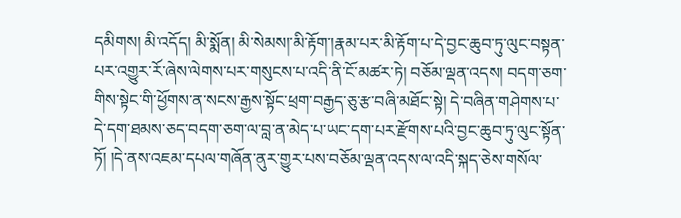དམིགས། མི་འདོད། མི་སྨོན། མི་སེམས།་མི་རྟོག་།རྣམ་པར་མི་རྟོག་པ་དེ་བྱང་ཆུབ་ཏུ་ལུང་བསྟན་པར་འགྱུར་རོ་ཞེས་ལེགས་པར་གསུངས་པ་འདི་ནི་ངོ་མཚར་ཏེ། བཅོམ་ལྡན་འདས། བདག་ཅག་གིས་སྟེང་གི་ཕྱོགས་ན་སངས་རྒྱས་སྟོང་ཕྲག་བརྒྱད་ཅུ་རྩ་བཞི་མཐོང་སྟེ། དེ་བཞིན་གཤེགས་པ་དེ་དག་ཐམས་ཅད་བདག་ཅག་ལ་བླ་ན་མེད་པ་ཡང་དག་པར་རྫོགས་པའི་བྱང་ཆུབ་ཏུ་ལུང་སྟོན་ཏོ། །དེ་ནས་འཇམ་དཔལ་གཞོན་ནུར་གྱུར་པས་བཅོམ་ལྡན་འདས་ལ་འདི་སྐད་ཅེས་གསོལ་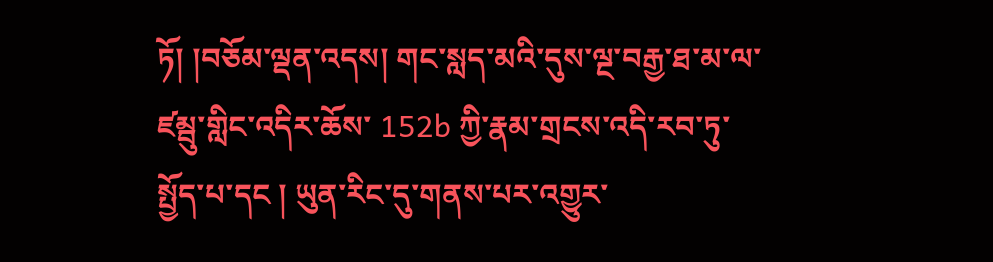ཏོ། །བཅོམ་ལྡན་འདས། གང་སླད་མའི་དུས་ལྔ་བརྒྱ་ཐ་མ་ལ་ཛམྦུ་གླིང་འདིར་ཆོས་ 152b ཀྱི་རྣམ་གྲངས་འདི་རབ་ཏུ་སྤྱོད་པ་དང ། ཡུན་རིང་དུ་གནས་པར་འགྱུར་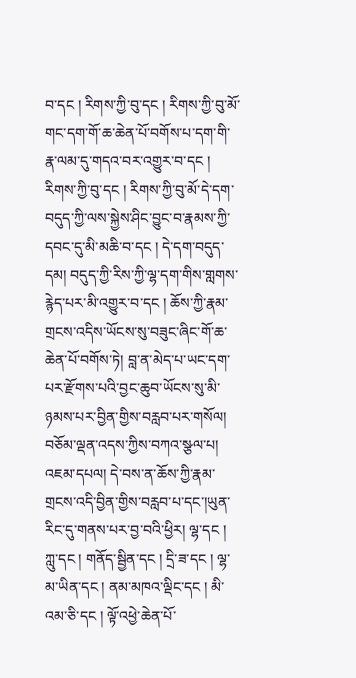བ་དང ། རིགས་ཀྱི་བུ་དང ། རིགས་ཀྱི་བུ་མོ་གང་དག་གོ་ཆ་ཆེན་པོ་བགོས་པ་དག་གི་རྣ་ལམ་དུ་གདའ་བར་འགྱུར་བ་དང ། རིགས་ཀྱི་བུ་དང ། རིགས་ཀྱི་བུ་མོ་དེ་དག་བདུད་ཀྱི་ལས་སྐྱེས་ཤིང་བྱུང་བ་རྣམས་ཀྱི་དབང་དུ་མི་མཆི་བ་དང ། དེ་དག་བདུད་དམ། བདུད་ཀྱི་རིས་ཀྱི་ལྷ་དག་གིས་གླགས་རྙེད་པར་མི་འགྱུར་བ་དང ། ཆོས་ཀྱི་རྣམ་གྲངས་འདིས་ཡོངས་སུ་བཟུང་ཞིང་གོ་ཆ་ཆེན་པོ་བགོས་ཏེ། བླ་ན་མེད་པ་ཡང་དག་པར་རྫོགས་པའི་བྱང་ཆུབ་ཡོངས་སུ་མི་ཉམས་པར་བྱིན་གྱིས་བརླབ་པར་གསོལ། བཅོམ་ལྡན་འདས་ཀྱིས་བཀའ་སྩལ་པ། འཇམ་དཔལ། དེ་བས་ན་ཆོས་ཀྱི་རྣམ་གྲངས་འདི་བྱིན་གྱིས་བརླབ་པ་དང་།ཡུན་རིང་དུ་གནས་པར་བྱ་བའི་ཕྱིར། ལྷ་དང ། ཀླུ་དང ། གནོད་སྦྱིན་དང ། དྲི་ཟ་དང ། ལྷ་མ་ཡིན་དང ། ནམ་མཁའ་ལྡིང་དང ། མི་འམ་ཅི་དང ། ལྟོ་འཕྱེ་ཆེན་པོ་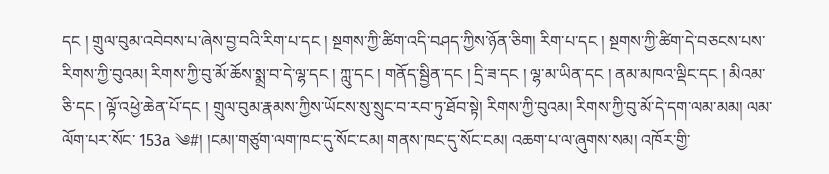དང ། གྲུལ་བུམ་འབེབས་པ་ཞེས་བྱ་བའི་རིག་པ་དང ། སྔགས་ཀྱི་ཚིག་འདི་བཤད་ཀྱིས་ཉོན་ཅིག། རིག་པ་དང ། སྔགས་ཀྱི་ཚིག་དེ་བཅངས་པས་རིགས་ཀྱི་བུའམ། རིགས་ཀྱི་བུ་མོ་ཆོས་སྨྲ་བ་དེ་ལྷ་དང ། ཀླུ་དང ། གནོད་སྦྱིན་དང ། དྲི་ཟ་དང ། ལྷ་མ་ཡིན་དང ། ནམ་མཁའ་ལྡིང་དང ། མིའམ་ཅི་དང ། ལྟོ་འཕྱེ་ཆེན་པོ་དང ། གྲུལ་བུམ་རྣམས་ཀྱིས་ཡོངས་སུ་སྲུང་བ་རབ་ཏུ་ཐོབ་སྟེ། རིགས་ཀྱི་བུའམ། རིགས་ཀྱི་བུ་མོ་དེ་དག་ལམ་མམ། ལམ་ལོག་པར་སོང་ 153a ༄#། །ངམ།་གཙུག་ལག་ཁང་དུ་སོང་ངམ། གནས་ཁང་དུ་སོང་ངམ། འཆག་པ་ལ་ཞུགས་སམ། འཁོར་གྱི་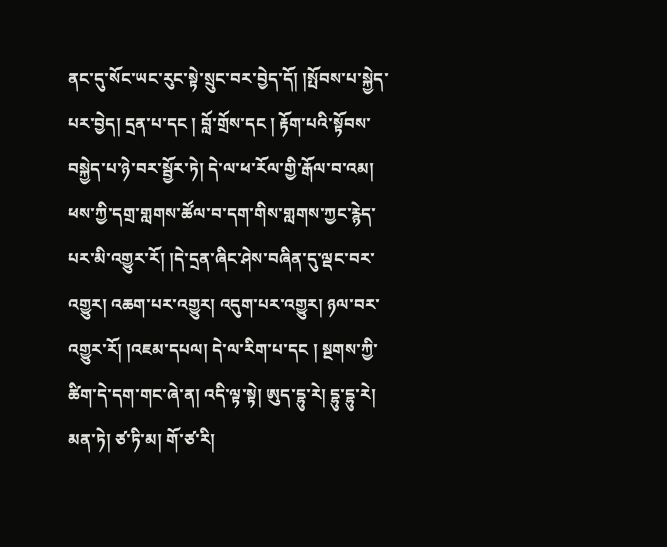ནང་དུ་སོང་ཡང་རུང་སྟེ་སྲུང་བར་བྱེད་དོ། །སྤོབས་པ་སྐྱེད་པར་བྱེད། དྲན་པ་དང ། བློ་གྲོས་དང ། རྟོག་པའི་སྟོབས་བསྐྱེད་པ་ཉེ་བར་སྦྱོར་ཏེ། དེ་ལ་ཕ་རོལ་གྱི་རྒོལ་བ་འམ། ཕས་ཀྱི་དགྲ་གླགས་ཚོལ་བ་དག་གིས་གླགས་ཀྱང་རྙེད་པར་མི་འགྱུར་རོ། །དེ་དྲན་ཞིང་ཤེས་བཞིན་དུ་ལྡང་བར་འགྱུར། འཆག་པར་འགྱུར། འདུག་པར་འགྱུར། ཉལ་བར་འགྱུར་རོ། །འཇམ་དཔལ། དེ་ལ་རིག་པ་དང ། སྔགས་ཀྱི་ཚིག་དེ་དག་གང་ཞེ་ན། འདི་ལྟ་སྟེ། ཨུད་དྷུ་རེ། དྷུ་དྷུ་རེ། མན་ཏེ། ཙ་ཏི་མ། གོ་ཙ་རི།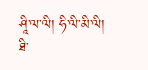ཤཱི་ལ་ལི། ཧི་ལི་མི་ལི། ཐི་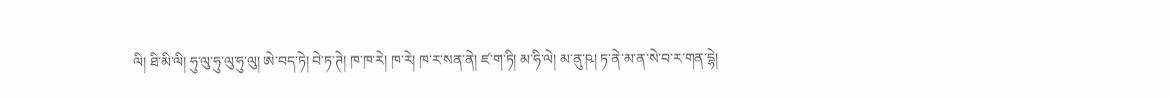ལི། ཐི་མི་ལི། ཧུ་ལུ་ཧུ་ལུ་ཧུ་ལུ། ཨེ་བད་ཏེ། བེ་ཏ་ཊེ། ཁ་ཁ་རེ། ཁ་རེ། ཁ་ར་སན་ནེ། ཛ་ག་ཏི། མ་ཧི་ལེ། མ་ནུ་ཥ། ཏ་ནེ་མ་ན་སེ་བ་ར་གན་དྷེ།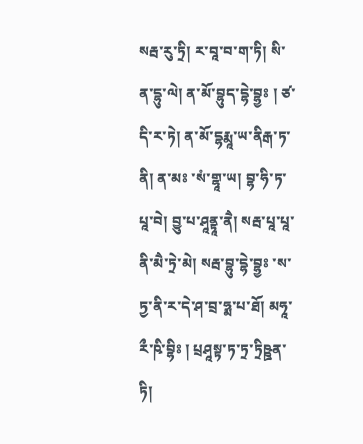སརྦ་རུ་ཏྲི། ར་བཱ་བ་ག་ཏི། སི་ན་དྷུ་ལེ། ན་མོ་བྷུད་དྷེ་བྷྱཿ ། ཙ་དི་ར་ཏེ། ན་མོ་དྷརྨཱ་ཡ་ནིརྒ་ཏ་ནི། ན་མཿ ་སཾ་གྷཱ་ཡ། བྷ་ཧི་ཏ་པཱ་བེ། བྱུ་པ་ཤཱནྟཱ་ནཻ། སརྦ་པཱ་པཱ་ནི་མཻ་ཏྲེ་མེ། སརྦ་བྷུ་དྷེ་བྷྱཿ ་ས་ཏྱ་ནི་ར་དེ་ཤ་བྲ་ཧྨ་པ་ཐོ། མཧཱ་རྀ་ཥི་བྷིཿ ། པྲཤཱསྟ་ཏ་ཏྲ་ཏྲིཥྛན་ཏི།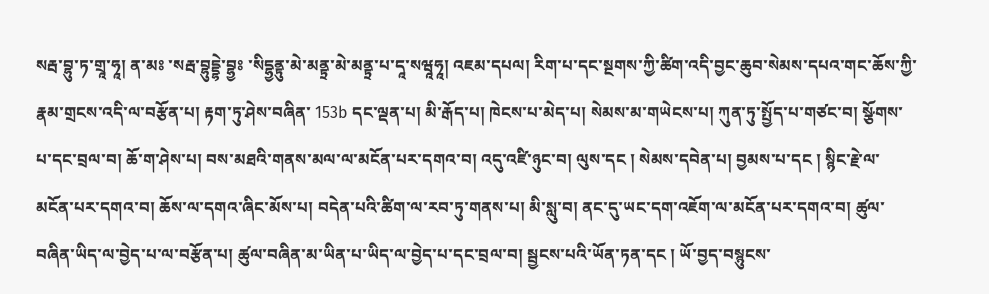སརྦ་བྷུ་ཏ་གྲཱ་ཧཱ། ན་མཿ ་སརྦ་བྷུདྡྷེ་བྷྱཿ ་སིདྷྱནྟུ་མེ་མནྟྲ་མེ་མནྟྲ་པ་དཱ་སཝཱཧཱ། འཇམ་དཔལ། རིག་པ་དང་སྔགས་ཀྱི་ཚིག་འདི་བྱང་ཆུབ་སེམས་དཔའ་གང་ཆོས་ཀྱི་རྣམ་གྲངས་འདི་ལ་བརྩོན་པ། རྟག་ཏུ་ཤེས་བཞིན་ 153b དང་ལྡན་པ། མི་རྒོད་པ། ཁེངས་པ་མེད་པ། སེམས་མ་གཡེངས་པ། ཀུན་ཏུ་སྤྱོད་པ་གཙང་བ། སྩོགས་པ་དང་བྲལ་བ། ཆོ་ག་ཤེས་པ། བས་མཐའི་གནས་མལ་ལ་མངོན་པར་དགའ་བ། འདུ་འཛི་ཉུང་བ། ལུས་དང ། སེམས་དབེན་པ། བྱམས་པ་དང ། སྙིང་རྗེ་ལ་མངོན་པར་དགའ་བ། ཆོས་ལ་དགའ་ཞིང་མོས་པ། བདེན་པའི་ཚིག་ལ་རབ་ཏུ་གནས་པ། མི་སླུ་བ། ནང་དུ་ཡང་དག་འཇོག་ལ་མངོན་པར་དགའ་བ། ཚུལ་བཞིན་ཡིད་ལ་བྱེད་པ་ལ་བརྩོན་པ། ཚུལ་བཞིན་མ་ཡིན་པ་ཡིད་ལ་བྱེད་པ་དང་བྲལ་བ། སྦྱངས་པའི་ཡོན་ཏན་དང ། ཡོ་བྱད་བསྙུངས་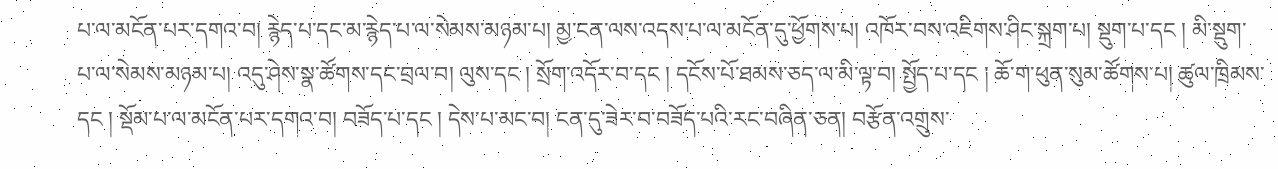པ་ལ་མངོན་པར་དགའ་བ། རྙེད་པ་དང་མ་རྙེད་པ་ལ་སེམས་མཉམ་པ། མྱ་ངན་ལས་འདས་པ་ལ་མངོན་དུ་ཕྱོགས་པ། འཁོར་བས་འཇིགས་ཤིང་སྐྲག་པ། སྡུག་པ་དང ། མི་སྡུག་པ་ལ་སེམས་མཉམ་པ། འདུ་ཤེས་སྣ་ཚོགས་དང་བྲལ་བ། ལུས་དང ། སྲོག་འདོར་བ་དང ། དངོས་པོ་ཐམས་ཅད་ལ་མི་ལྟ་བ། སྤྱོད་པ་དང ། ཆོ་ག་ཕུན་སུམ་ཚོགས་པ། ཚུལ་ཁྲིམས་དང ། སྡོམ་པ་ལ་མངོན་པར་དགའ་བ། བཟོད་པ་དང ། དེས་པ་མང་བ། ངན་དུ་ཟེར་བ་བཟོད་པའི་རང་བཞིན་ཅན། བརྩོན་འགྲུས་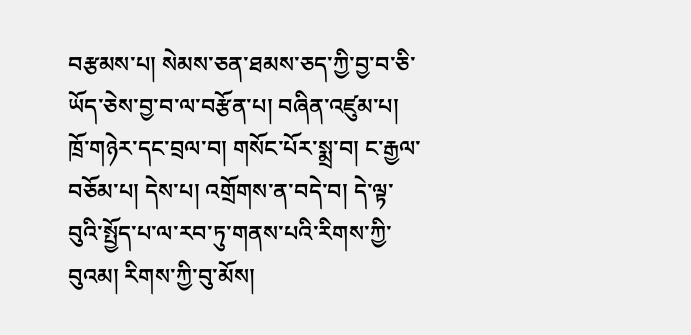བརྩམས་པ། སེམས་ཅན་ཐམས་ཅད་ཀྱི་བྱ་བ་ཅི་ཡོད་ཅེས་བྱ་བ་ལ་བརྩོན་པ། བཞིན་འཛུམ་པ། ཁྲོ་གཉེར་དང་བྲལ་བ། གསོང་པོར་སྨྲ་བ། ང་རྒྱལ་བཅོམ་པ། དེས་པ། འགྲོགས་ན་བདེ་བ། དེ་ལྟ་བུའི་སྤྱོད་པ་ལ་རབ་ཏུ་གནས་པའི་རིགས་ཀྱི་བུའམ། རིགས་ཀྱི་བུ་མོས།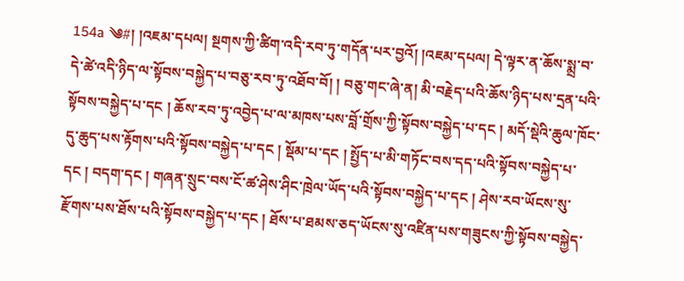154a ༄#། །འཇམ་དཔལ། སྔགས་ཀྱི་ཚིག་འདི་རབ་ཏུ་གདོན་པར་བྱའོ། །འཇམ་དཔལ། དེ་ལྟར་ན་ཆོས་སྨྲ་བ་དེ་ཚེ་འདི་ཉིད་ལ་སྟོབས་བསྐྱེད་པ་བཅུ་རབ་ཏུ་འཐོབ་བོ། ། བཅུ་གང་ཞེ་ན། མི་བརྗེད་པའི་ཆོས་ཉིད་པས་དྲན་པའི་སྟོབས་བསྐྱེད་པ་དང ། ཆོས་རབ་ཏུ་འབྱེད་པ་ལ་མཁས་པས་བློ་གྲོས་ཀྱི་སྟོབས་བསྐྱེད་པ་དང ། མདོ་སྡེའི་ཆུལ་ཁོང་དུ་ཆུད་པས་རྟོགས་པའི་སྟོབས་བསྐྱེད་པ་དང ། སྡོམ་པ་དང ། སྤྱོད་པ་མི་གཏོང་བས་དད་པའི་སྟོབས་བསྐྱེད་པ་དང ། བདག་དང ། གཞན་སྲུང་བས་ངོ་ཚ་ཤེས་ཤིང་ཁྲེལ་ཡོད་པའི་སྟོབས་བསྐྱེད་པ་དང ། ཤེས་རབ་ཡོངས་སུ་རྫོགས་པས་ཐོས་པའི་སྟོབས་བསྐྱེད་པ་དང ། ཐོས་པ་ཐམས་ཅད་ཡོངས་སུ་འཛིན་པས་གཟུངས་ཀྱི་སྟོབས་བསྐྱེད་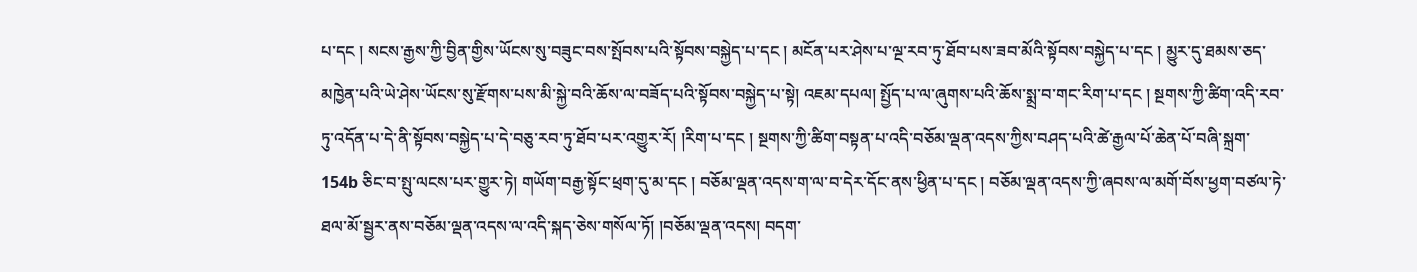པ་དང ། སངས་རྒྱས་ཀྱི་བྱིན་གྱིས་ཡོངས་སུ་བཟུང་བས་སྤོབས་པའི་སྟོབས་བསྐྱེད་པ་དང ། མངོན་པར་ཤེས་པ་ལྔ་རབ་ཏུ་ཐོབ་པས་ཟབ་མོའི་སྟོབས་བསྐྱེད་པ་དང ། མྱུར་དུ་ཐམས་ཅད་མཁྱེན་པའི་ཡེ་ཤེས་ཡོངས་སུ་རྫོགས་པས་མི་སྐྱེ་བའི་ཆོས་ལ་བཟོད་པའི་སྟོབས་བསྐྱེད་པ་སྟེ། འཇམ་དཔལ། སྤྱོད་པ་ལ་ཞུགས་པའི་ཆོས་སྨྲ་བ་གང་རིག་པ་དང ། སྔགས་ཀྱི་ཚིག་འདི་རབ་ཏུ་འདོན་པ་དེ་ནི་སྟོབས་བསྐྱེད་པ་དེ་བཅུ་རབ་ཏུ་ཐོབ་པར་འགྱུར་རོ། །རིག་པ་དང ། སྔགས་ཀྱི་ཚིག་བསྟན་པ་འདི་བཅོམ་ལྡན་འདས་ཀྱིས་བཤད་པའི་ཚེ་རྒྱལ་པོ་ཆེན་པོ་བཞི་སྐྲག་ 154b ཅིང་བ་སྤུ་ལངས་པར་གྱུར་ཏེ། གཡོག་བརྒྱ་སྟོང་ཕྲག་དུ་མ་དང ། བཅོམ་ལྡན་འདས་ག་ལ་བ་དེར་དོང་ནས་ཕྱིན་པ་དང ། བཅོམ་ལྡན་འདས་ཀྱི་ཞབས་ལ་མགོ་བོས་ཕྱག་བཙལ་ཏེ་ཐལ་མོ་སྦྱར་ནས་བཅོམ་ལྡན་འདས་ལ་འདི་སྐད་ཅེས་གསོལ་ཏོ། །བཅོམ་ལྡན་འདས། བདག་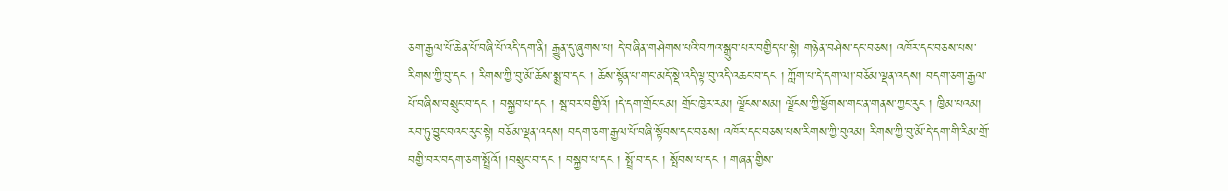ཅག་རྒྱལ་པོ་ཆེན་པོ་བཞི་པོ་འདི་དག་ནི། རྒྱུན་དུ་ཞུགས་པ། དེ་བཞིན་གཤེགས་པའི་བཀའ་སྒྲུབ་པར་བགྱིད་པ་སྟེ། གཉེན་བཤེས་དང་བཅས། འཁོར་དང་བཅས་པས་རིགས་ཀྱི་བུ་དང ། རིགས་ཀྱི་བུ་མོ་ཆོས་སྨྲ་བ་དང ། ཆོས་སྟོན་པ་གང་མདོ་སྡེ་འདི་ལྟ་བུ་འདི་འཆང་བ་དང ། ཀློག་པ་དེ་དག་ལ།་བཅོམ་ལྡན་འདས། བདག་ཅག་རྒྱལ་པོ་བཞིས་བསྲུང་བ་དང ། བསྐྱབ་པ་དང ། སྦ་བར་བགྱིའོ། །དེ་དག་གྲོང་ངམ། གྲོང་ཁྱེར་རམ། ལྗོངས་སམ། ལྗོངས་ཀྱི་ཕྱོགས་གང་ན་གནས་ཀྱང་རུང ། ཁྱིམ་པའམ། རབ་ཏུ་བྱུང་བའང་རུང་སྟེ། བཅོམ་ལྡན་འདས། བདག་ཅག་རྒྱལ་པོ་བཞི་སྟོབས་དང་བཅས། འཁོར་དང་བཅས་པས་རིགས་ཀྱི་བུའམ། རིགས་ཀྱི་བུ་མོ་དེ་དག་གི་རིམ་གྲོ་བགྱི་བར་བདག་ཅག་སྤྲོའོ། །བསྲུང་བ་དང ། བསྐྱབ་པ་དང ། སྤྲོ་བ་དང ། སྤོབས་པ་དང ། གཞན་གྱིས་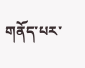གནོད་པར་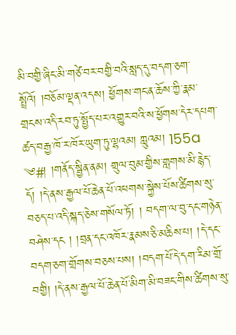མི་བགྱི་ཞིང་མི་གཙེ་བར་བགྱི་བའི་སླད་དུ་བདག་ཅག་སྤྲོའོ། །བཅོམ་ལྡན་འདས། ཕྱོགས་གང་ན་ཆོས་ཀྱི་རྣམ་གྲངས་འདི་རབ་ཏུ་སྤྱོད་པར་འགྱུར་བའི་ས་ཕྱོགས་དེར་དཔག་ཚད་བརྒྱ་ཁོ་ར་ཁོར་ཡུག་ཏུ་ལྷའམ། ཀླུའམ། 155a ༄#། །གནོད་སྦྱིན་ནམ། གྲུལ་བུམ་གྱིས་གླགས་མི་རྙེད་དོ། །དེ་ནས་རྒྱལ་པོ་ཆེན་པོ་འཕགས་སྐྱེས་པོས་ཚིགས་སུ་བཅད་པ་འདི་སྐད་ཅེས་གསོལ་ཏོ། ། བདག་ལ་བུ་དང་གཉེན་བཤེས་དང ། །བྲན་དང་འཁོར་རྣམས་ཅི་མཆིས་པ། །དེ་དང་བདག་ཅག་གྲོགས་བཅས་པས། །བདག་པོ་དེ་དག་རིམ་གྲོ་བགྱི། །དེ་ནས་རྒྱལ་པོ་ཆེན་པོ་མིག་མི་བཟང་གིས་ཚིགས་སུ་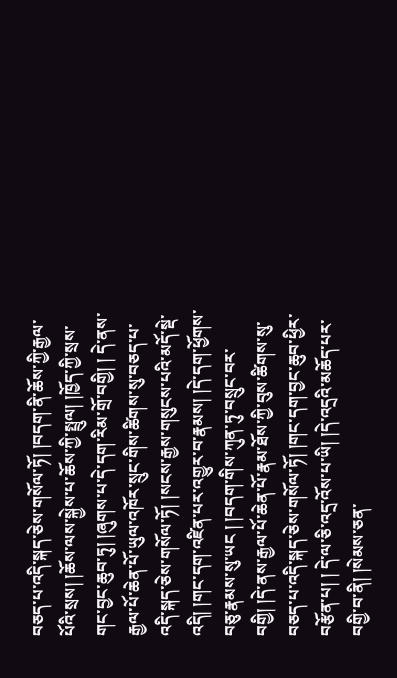བཅད་པ་འདི་སྐད་ཅེས་གསོལ་ཏོ། །བདག་ནི་ཆོས་ཀྱི་རྒྱལ་པོའི་སྲས། །ཆོས་ལས་སྐྱེས་པ་ཆོས་ཀྱི་སྤྲུལ། །ཁྱོད་ཀྱི་སྲས་གང་བྱང་ཆུབ་ཏུ། །ཞུགས་པ་དེ་དག་རིམ་གྲོ་བགྱི། ། དེ་ནས་རྒྱལ་པོ་ཆེན་པོ་ཡུལ་འཁོར་སྲུང་གིས་ཚིགས་སུ་བཅད་པ་འདི་སྐད་ཅེས་གསོལ་ཏོ། །སངས་རྒྱས་གསུངས་པའི་མདོ་སྡེ་འདི། །གང་དག་འཛིན་པར་འགྱུར་བ་རྣམས། །དེ་དག་ཕྱོགས་བཅུ་རྣམས་སུ་ཡང ། །བདག་གིས་ཀུན་ཏུ་བསྲུང་བར་བགྱི། །དེ་ནས་རྒྱལ་པོ་ཆེན་པོ་རྣམ་ཐོས་ཀྱི་བུས་ཚིགས་སུ་བཅད་པ་འདི་སྐད་ཅེས་གསོལ་ཏོ། །གང་དག་བྱང་ཆུབ་ཕྱིར་བརྩོན་པ། ། དེ་ལ་ཅི་འདྲ་འོས་པ་ཡི། །དེ་འདྲའི་མཆོད་པར་བགྱི་བ་ནི། །སེམས་ཅན་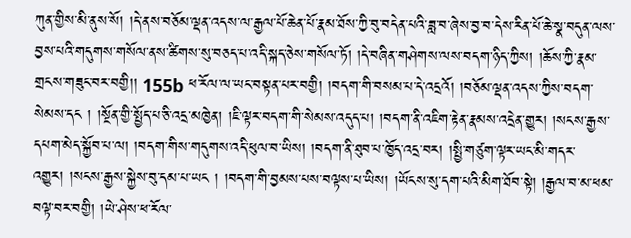ཀུན་གྱིས་མི་ནུས་སོ། །དེ་ནས་བཅོམ་ལྡན་འདས་ལ་རྒྱལ་པོ་ཆེན་པོ་རྣམ་ཐོས་ཀྱི་བུ་བདེན་པའི་ཟླ་བ་ཞེས་བྱ་བ་དེས་རིན་པོ་ཆེ་སྣ་བདུན་ལས་བྱས་པའི་གདུགས་གསོལ་ནས་ཚིགས་སུ་བཅད་པ་འདི་སྐད་ཅེས་གསོལ་ཏོ། །དེ་བཞིན་གཤེགས་ལས་བདག་ཉིད་ཀྱིས། །ཆོས་ཀྱི་རྣམ་གྲངས་གཟུང་བར་བགྱི།། 155b ཕ་རོལ་ལ་ཡང་བསྟན་པར་བགྱི། །བདག་གི་བསམ་པ་དེ་འདྲའོ། །བཅོམ་ལྡན་འདས་ཀྱིས་བདག་སེམས་དང ། །སྔོན་གྱི་སྤྱོད་པ་ཅི་འདྲ་མཁྱེན། །ཇི་ལྟར་བདག་གི་སེམས་འདུད་པ། །བདག་ནི་འཇིག་རྟེན་རྣམས་འདྲེན་གྱུར། །སངས་རྒྱས་དཔག་མེད་སྐྱོབ་པ་ལ། །བདག་གིས་གདུགས་འདི་ཕུལ་བ་ཡིས། །བདག་ནི་ཐུབ་པ་ཁྱོད་འདྲ་བར། །སྤྱི་གཙུག་ལྟར་ཡང་མི་གདར་འགྱུར། །སངས་རྒྱས་སྐྱེས་བུ་དམ་པ་ཡང ། །བདག་གི་བྱམས་པས་བལྟས་པ་ཡིས། །ཡོངས་སུ་དག་པའི་མིག་ཐོབ་སྟེ། །རྒྱལ་བ་མ་ཕམ་བལྟ་བར་བགྱི། །ཡེ་ཤེས་ཕ་རོལ་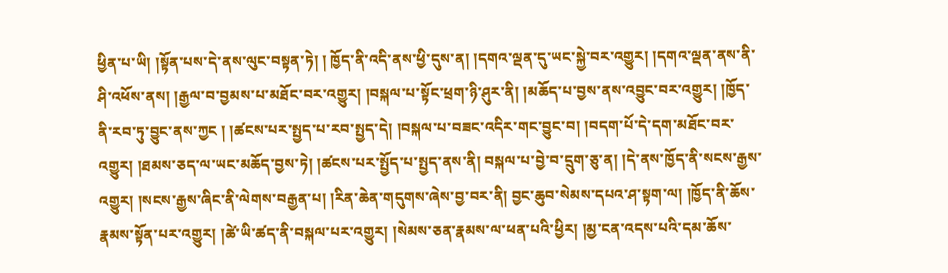ཕྱིན་པ་ཡི། །སྟོན་པས་དེ་ནས་ལུང་བསྟན་ཏེ། ། ཁྱོད་ནི་འདི་ནས་ཕྱི་དུས་ན། །དགའ་ལྡན་དུ་ཡང་སྐྱེ་བར་འགྱུར། །དགའ་ལྡན་ནས་ནི་ཤི་འཕོས་ནས། །རྒྱལ་བ་བྱམས་པ་མཐོང་བར་འགྱུར། །བསྐལ་པ་སྟོང་ཕྲག་ཉི་ཤུར་ནི། །མཆོད་པ་བྱས་ནས་འབྱུང་བར་འགྱུར། །ཁྱོད་ནི་རབ་ཏུ་བྱུང་ནས་ཀྱང ། །ཚངས་པར་སྤྱད་པ་རབ་སྤྱད་དེ། །བསྐལ་པ་བཟང་འདིར་གང་བྱུང་བ། །བདག་པོ་དེ་དག་མཐོང་བར་འགྱུར། །ཐམས་ཅད་ལ་ཡང་མཆོད་བྱས་ཏེ། །ཚངས་པར་སྤྱོད་པ་སྤྱད་ནས་ནི། བསྐལ་པ་བྱེ་བ་དྲུག་ཅུ་ན། །དེ་ནས་ཁྱོད་ནི་སངས་རྒྱས་འགྱུར། །སངས་རྒྱས་ཞིང་ནི་ལེགས་བརྒྱན་པ། །རིན་ཆེན་གདུགས་ཞེས་བྱ་བར་ནི། བྱང་ཆུབ་སེམས་དཔའ་ཤ་སྟག་ལ། །ཁྱོད་ནི་ཆོས་རྣམས་སྟོན་པར་འགྱུར། །ཚེ་ཡི་ཚད་ནི་བསྐལ་པར་འགྱུར། །སེམས་ཅན་རྣམས་ལ་ཕན་པའི་ཕྱིར། །མྱ་ངན་འདས་པའི་དམ་ཆོས་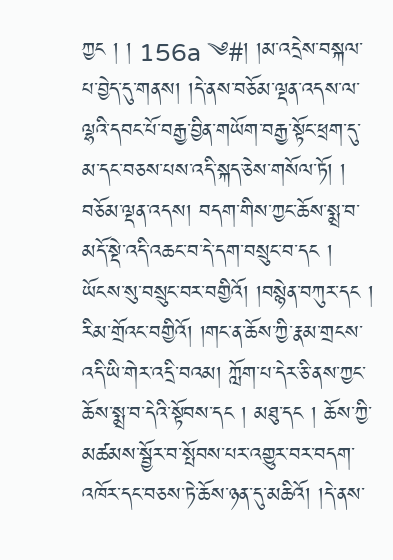ཀྱང ། ། 156a ༄#། །མ་འདྲེས་བསྐལ་པ་བྱེད་དུ་གནས། །དེ་ནས་བཅོམ་ལྡན་འདས་ལ་ལྷའི་དབང་པོ་བརྒྱ་བྱིན་གཡོག་བརྒྱ་སྟོང་ཕྲག་དུ་མ་དང་བཅས་པས་འདི་སྐད་ཅེས་གསོལ་ཏོ། ། བཅོམ་ལྡན་འདས། བདག་གིས་ཀྱང་ཆོས་སྨྲ་བ་མདོ་སྡེ་འདི་འཆང་བ་དེ་དག་བསྲུང་བ་དང ། ཡོངས་སུ་བསྲུང་བར་བགྱིའོ། །བསྙེན་བཀུར་དང ། རིམ་གྲོའང་བགྱིའོ། །གང་ན་ཆོས་ཀྱི་རྣམ་གྲངས་འདི་ཡི་གེར་འདྲི་བའམ། ཀློག་པ་དེར་ཅི་ནས་ཀྱང་ཆོས་སྨྲ་བ་དེའི་སྟོབས་དང ། མཐུ་དང ། ཆོས་ཀྱི་མཚམས་སྦྱོར་བ་སྤོབས་པར་འགྱུར་བར་བདག་འཁོར་དང་བཅས་ཏེ་ཆོས་ཉན་དུ་མཆིའོ། །དེ་ནས་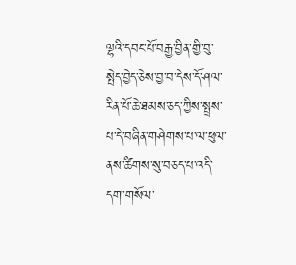ལྷའི་དབང་པོ་བརྒྱ་བྱིན་གྱི་བུ་སྤེད་བྱེད་ཅེས་བྱ་བ་དེས་དོ་ཤལ་རིན་པོ་ཆེ་ཐམས་ཅད་ཀྱིས་སྤྲས་པ་དེ་བཞིན་གཤེགས་པ་ལ་ཕུལ་ནས་ཚིགས་སུ་བཅད་པ་འདི་དག་གསོལ་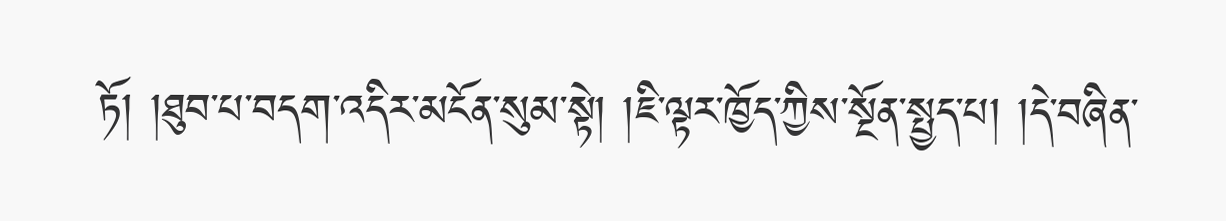ཏོ། །ཐུབ་པ་བདག་འདིར་མངོན་སུམ་སྟེ། །ཇི་ལྟར་ཁྱོད་ཀྱིས་སྔོན་སྤྱད་པ། །དེ་བཞིན་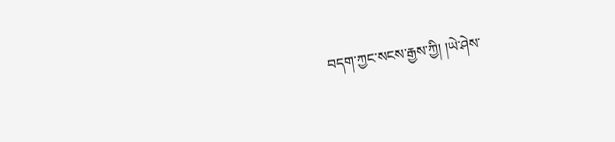བདག་ཀྱང་སངས་རྒྱས་ཀྱི། །ཡེ་ཤེས་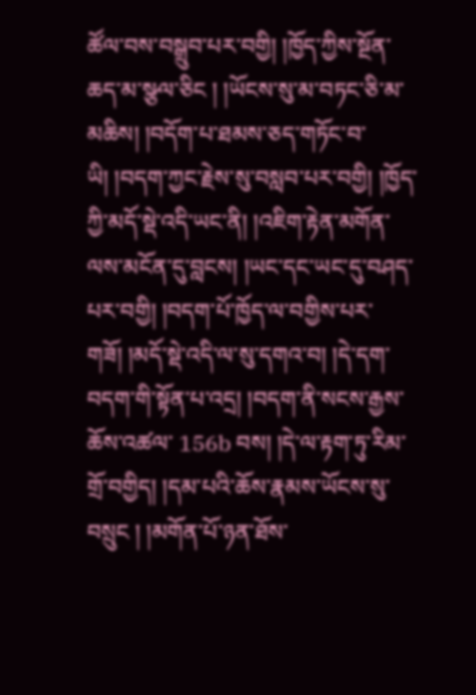ཚོལ་བས་བསྒྲུབ་པར་བགྱི། །ཁྱོད་ཀྱིས་སྔོན་ཆད་མ་སྩལ་ཅིང ། །ཡོངས་སུ་མ་བཏང་ཅི་མ་མཆིས། །བདོག་པ་ཐམས་ཅད་གཏོང་བ་ཡི། །བདག་ཀྱང་རྗེས་སུ་བསླབ་པར་བགྱི། །ཁྱོད་ཀྱི་མདོ་སྡེ་འདི་ཡང་ནི། །འཇིག་རྟེན་མགོན་ལས་མངོན་དུ་བླངས། །ཡང་དང་ཡང་དུ་བཤད་པར་བགྱི། །བདག་པོ་ཁྱོད་ལ་བགྱིས་པར་གཟོ། །མདོ་སྡེ་འདི་ལ་སུ་དགའ་བ། །དེ་དག་བདག་གི་སྟོན་པ་འདྲ། །བདག་ནི་སངས་རྒྱས་ཆོས་འཚལ་ 156b བས། །དེ་ལ་རྟག་ཏུ་རིམ་གྲོ་བགྱིད། །དམ་པའི་ཆོས་རྣམས་ཡོངས་སུ་བསྲུང ། །མགོན་པོ་ཉན་ཐོས་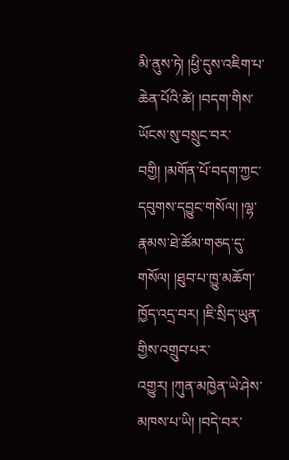མི་ནུས་ཏེ། །ཕྱི་དུས་འཇིག་པ་ཆེན་པོའི་ཚེ། །བདག་གིས་ཡོངས་སུ་བསྲུང་བར་བགྱི། །མགོན་པོ་བདག་ཀྱང་དབུགས་དབྱུང་གསོལ། །ལྷ་རྣམས་ཐེ་ཚོམ་གཅད་དུ་གསོལ། །ཐུབ་པ་ཁྱུ་མཆོག་ཁྱོད་འདྲ་བར། །ཇི་སྲིད་ཡུན་གྱིས་འགྲུབ་པར་འགྱུར། །ཀུན་མཁྱེན་ཡེ་ཤེས་མཁས་པ་ཡི། །བདེ་བར་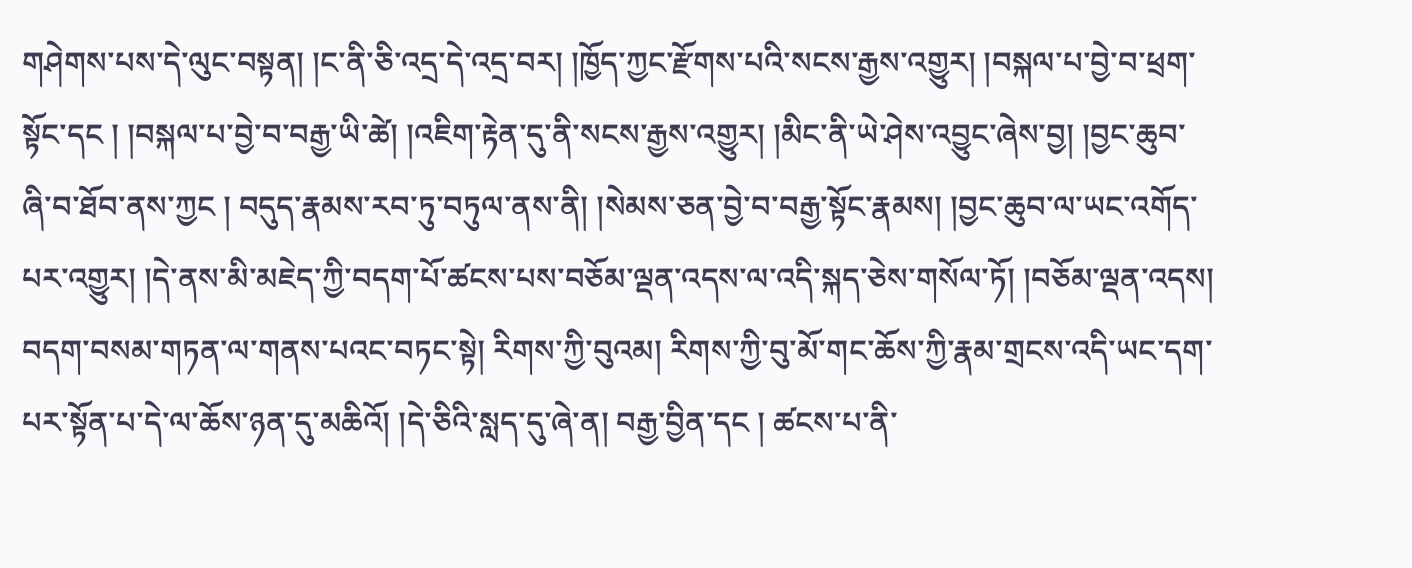གཤེགས་པས་དེ་ལུང་བསྟན། །ང་ནི་ཅི་འདྲ་དེ་འདྲ་བར། །ཁྱོད་ཀྱང་རྫོགས་པའི་སངས་རྒྱས་འགྱུར། །བསྐལ་པ་བྱེ་བ་ཕྲག་སྟོང་དང ། །བསྐལ་པ་བྱེ་བ་བརྒྱ་ཡི་ཚེ། །འཇིག་རྟེན་དུ་ནི་སངས་རྒྱས་འགྱུར། །མིང་ནི་ཡེ་ཤེས་འབྱུང་ཞེས་བྱ། །བྱང་ཆུབ་ཞི་བ་ཐོབ་ནས་ཀྱང ། བདུད་རྣམས་རབ་ཏུ་བཏུལ་ནས་ནི། །སེམས་ཅན་བྱེ་བ་བརྒྱ་སྟོང་རྣམས། །བྱང་ཆུབ་ལ་ཡང་འགོད་པར་འགྱུར། །དེ་ནས་མི་མཇེད་ཀྱི་བདག་པོ་ཚངས་པས་བཅོམ་ལྡན་འདས་ལ་འདི་སྐད་ཅེས་གསོལ་ཏོ། །བཅོམ་ལྡན་འདས། བདག་བསམ་གཏན་ལ་གནས་པའང་བཏང་སྟེ། རིགས་ཀྱི་བུའམ། རིགས་ཀྱི་བུ་མོ་གང་ཆོས་ཀྱི་རྣམ་གྲངས་འདི་ཡང་དག་པར་སྟོན་པ་དེ་ལ་ཆོས་ཉན་དུ་མཆིའོ། །དེ་ཅིའི་སླད་དུ་ཞེ་ན། བརྒྱ་བྱིན་དང ། ཚངས་པ་ནི་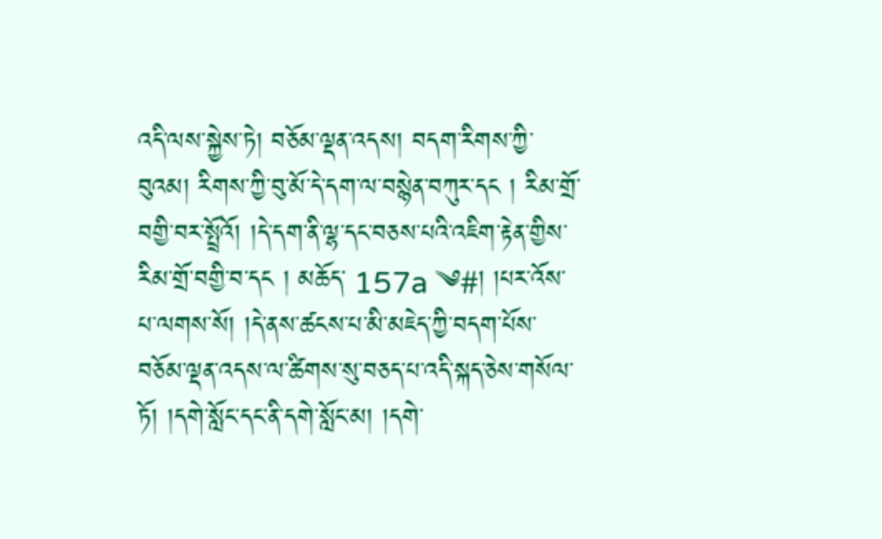འདི་ལས་སྐྱེས་ཏེ། བཅོམ་ལྡན་འདས། བདག་རིགས་ཀྱི་བུའམ། རིགས་ཀྱི་བུ་མོ་དེ་དག་ལ་བསྙེན་བཀུར་དང ། རིམ་གྲོ་བགྱི་བར་སྤྲོའོ། །དེ་དག་ནི་ལྷ་དང་བཅས་པའི་འཇིག་རྟེན་གྱིས་རིམ་གྲོ་བགྱི་བ་དང ། མཆོད་ 157a ༄#། །པར་འོས་པ་ལགས་སོ། །དེ་ནས་ཚངས་པ་མི་མཇེད་ཀྱི་བདག་པོས་བཅོམ་ལྡན་འདས་ལ་ཚིགས་སུ་བཅད་པ་འདི་སྐད་ཅེས་གསོལ་ཏོ། །དགེ་སློང་དང་ནི་དགེ་སློང་མ། །དགེ་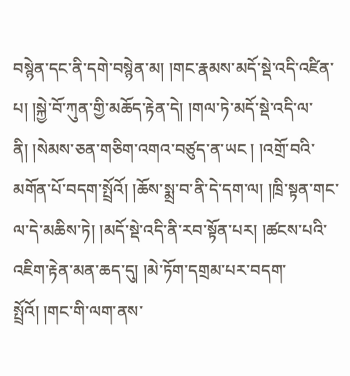བསྙེན་དང་ནི་དགེ་བསྙེན་མ། །གང་རྣམས་མདོ་སྡེ་འདི་འཛིན་པ། །སྐྱེ་བོ་ཀུན་གྱི་མཆོད་རྟེན་དེ། །གལ་ཏེ་མདོ་སྡེ་འདི་ལ་ནི། །སེམས་ཅན་གཅིག་འགའ་བཙུད་ན་ཡང ། །འགྲོ་བའི་མགོན་པོ་བདག་སྤྲོའོ། །ཆོས་སྨྲ་བ་ནི་དེ་དག་ལ། །ཁྲི་སྟན་གང་ལ་དེ་མཆིས་ཏེ། །མདོ་སྡེ་འདི་ནི་རབ་སྟོན་པར། །ཚངས་པའི་འཇིག་རྟེན་མན་ཆད་དུ། །མེ་ཏོག་དགྲམ་པར་བདག་སྤྲོའོ། །གང་གི་ལག་ནས་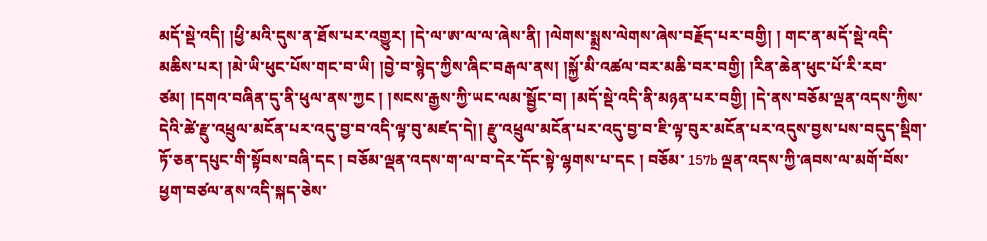མདོ་སྡེ་འདི། །ཕྱི་མའི་དུས་ན་ཐོས་པར་འགྱུར། །དེ་ལ་ཨ་ལ་ལ་ཞེས་ནི། །ལེགས་སྨྲས་ལེགས་ཞེས་བརྗོད་པར་བགྱི། ། གང་ན་མདོ་སྡེ་འདི་མཆིས་པར། །མེ་ཡི་ཕུང་པོས་གང་བ་ཡི། །བྱེ་བ་སྙེད་ཀྱིས་ཞིང་བརྒལ་ནས། །སྐྱོ་མི་འཚལ་བར་མཆི་བར་བགྱི། །རིན་ཆེན་ཕུང་པོ་རི་རབ་ཙམ། །དགའ་བཞིན་དུ་ནི་ཕུལ་ནས་ཀྱང ། །སངས་རྒྱས་ཀྱི་ཡང་ལམ་སྦྱོང་བ། །མདོ་སྡེ་འདི་ནི་མཉན་པར་བགྱི། །དེ་ནས་བཅོམ་ལྡན་འདས་ཀྱིས་དེའི་ཚེ་རྫུ་འཕྲུལ་མངོན་པར་འདུ་བྱ་བ་འདི་ལྟ་བུ་མཛད་དེ།། རྫུ་འཕྲུལ་མངོན་པར་འདུ་བྱ་བ་ཇི་ལྟ་བུར་མངོན་པར་འདུས་བྱས་པས་བདུད་སྡིག་ཏོ་ཅན་དཔུང་གི་སྟོབས་བཞི་དང ། བཅོམ་ལྡན་འདས་ག་ལ་བ་དེར་དོང་སྟེ་ལྷགས་པ་དང ། བཅོམ་ 157b ལྡན་འདས་ཀྱི་ཞབས་ལ་མགོ་བོས་ཕྱག་བཙལ་ནས་འདི་སྐད་ཅེས་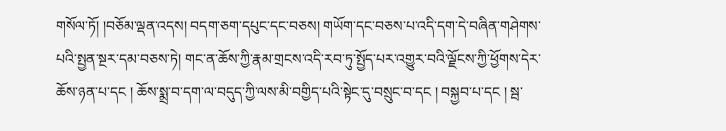གསོལ་ཏོ། །བཅོམ་ལྡན་འདས། བདག་ཅག་དཔུང་དང་བཅས། གཡོག་དང་བཅས་པ་འདི་དག་དེ་བཞིན་གཤེགས་པའི་སྤྱན་སྔར་དམ་བཅས་ཏེ། གང་ན་ཆོས་ཀྱི་རྣམ་གྲངས་འདི་རབ་ཏུ་སྤྱོད་པར་འགྱུར་བའི་ལྗོངས་ཀྱི་ཕྱོགས་དེར་ཆོས་ཉན་པ་དང ། ཆོས་སྨྲ་བ་དག་ལ་བདུད་ཀྱི་ལས་མི་བགྱིད་པའི་སྟེང་དུ་བསྲུང་བ་དང ། བསྐྱབ་པ་དང ། སྦ་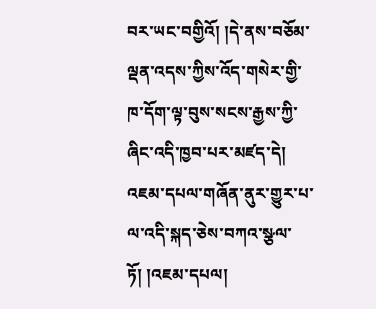བར་ཡང་བགྱིའོ། །དེ་ནས་བཅོམ་ལྡན་འདས་ཀྱིས་འོད་གསེར་གྱི་ཁ་དོག་ལྟ་བུས་སངས་རྒྱས་ཀྱི་ཞིང་འདི་ཁྱབ་པར་མཛད་དེ། འཇམ་དཔལ་གཞོན་ནུར་གྱུར་པ་ལ་འདི་སྐད་ཅེས་བཀའ་སྩལ་ཏོ། །འཇམ་དཔལ།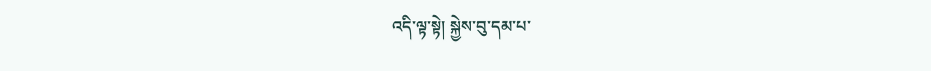འདི་ལྟ་སྟེ། སྐྱེས་བུ་དམ་པ་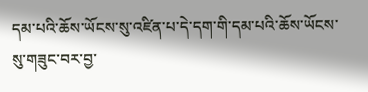དམ་པའི་ཆོས་ཡོངས་སུ་འཛིན་པ་དེ་དག་གི་དམ་པའི་ཆོས་ཡོངས་སུ་གཟུང་བར་བྱ་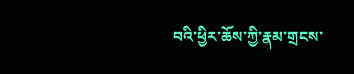བའི་ཕྱིར་ཆོས་ཀྱི་རྣམ་གྲངས་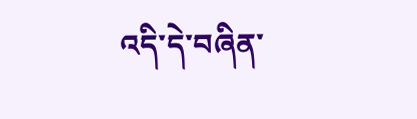འདི་དེ་བཞིན་